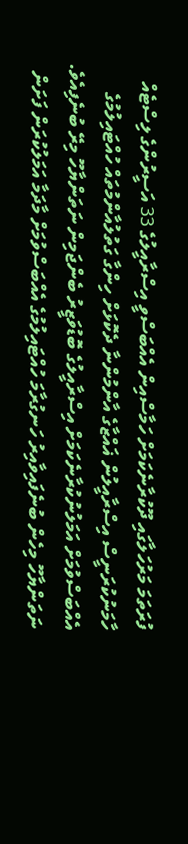ފުރަތަމަ މަރުހަލާގައި ދޫކުރާނެކަމަށް ހަމާސްއިން އެއްބަސްވީ އިސްރާއީލުގެ 33 އަސީރުންގެ ލިސްޓެއް ހާމަނުކުރަނީސް އިސްރާއީލުން ޣައްޒާގެ އާންމުންނާ ދެކޮޅަށް ހިންގާ ގަތުލުއާންމުތައް ހުއްޓައިލުމުގެ އެއްބަސްވުމަށް އަމަލުނުކުރާނެކަމަށް އިސްރާއީލުގެ ބޮޑުވަޒީރު ބެންޖަމިން ނަތަންޔާހޫ މިރޭ ބުނެފިއެވެ.
ނަތަންޔާހޫ މިހެން ބުނެފައިވާއިރު ހަނގުރާމަ ހުއްޓައިލުމުގެ އެއްބަސްވުމަށް މާދަމާ އަމަލުކުރަން ފަށަން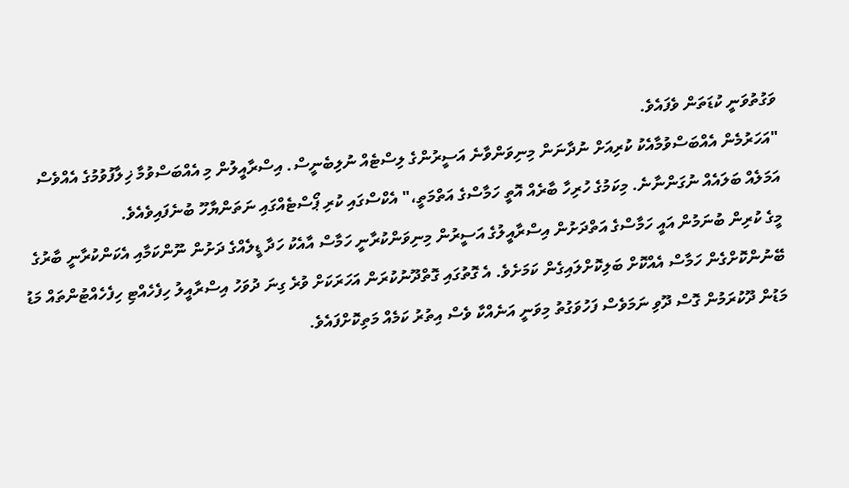ވަގުތުވަނީ ކުޑަތަން ވެފައެވެ.
"އަހަރުމެން އެއްބަސްވުމާއެކު ކުރިއަށް ނުދާނަން މިނިވަންވާނެ އަސީރުންގެ ލިސްޓެއް ނުލިބެނީސް. އިސްރާއީލުން މި އެއްބަސްވުމާ ޚިލާފުވުމުގެ އެއްވެސް އަމަލެއް ބަލައެއް ނުގަންނާނެ. މިކަމުގެ ހުރިހާ ބާރެއް އޮތީ ހަމާސްގެ އަތްމަތީ،" އެކްސްގައި ކުރި ޕޯސްޓެއްގައި ނަތަންޔާހޫ ބުނެފައިވެއެވެ.
މީގެ ކުރިން ބުނަމުން އައީ ހަމާސްގެ އަތްދަށުން އިސްރާއީލުގެ އަސީރުން މިނިވަންކުރާނީ ހަމާސް އާއެކު ހަދާ ޑީލެއްގެ ދަށުން ނޫންކަމާއި އެކަންކުރާނީ ބާރުގެ ބޭނުންކޮށްގެން ހަމާސް އެއްކޮށް ބަލިކޮށްލައިގެން ކަމަށެވެ. އެ ގޮތުގައި ގޮތްދޫނުކުރަން އަހަރަކަށް ވުރެ ގިނަ ދުވަހު އިސްރާއީލު ހިފެހެއްޓި ހިފެހެއްޓުންތައް މަޑު މަޑުން ދޫކުރަމުން ގޮސް ދޫވި ނަމަވެސް ފަހުވަގުތު މިވަނީ އަނެއްކާ ވެސް އިތުރު ކަމެއް މަތިކޮށްފައެވެ.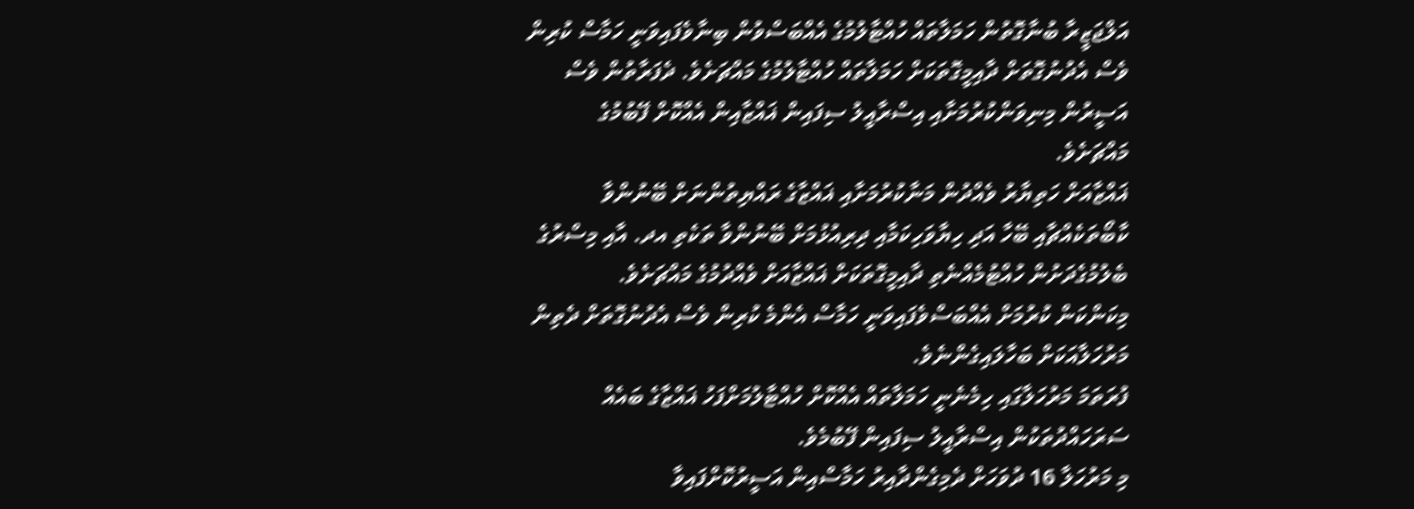އަލްޖަޒީރާ ބުނާގޮތުން ހަމަލާތައް ހުއްޓާލުމުގެ އެއްބަސްވުން ބިނާވެފައިވަނީ ހަމާސް ކުރިން ވެސް އެދުނުގޮތަށް ދާއިމީގޮތަކަށް ހަމަލާތައް ހުއްޓާލުމުގެ މައްޗަށެވެ. ދެފަރާތުން ވެސް އަސީރުން މިނިވަންކުރުމަށާއި އިސްރާއީލު ސިފައިން ޣައްޒާއިން އެއްކޮށް ފޭބުމުގެ މައްޗަށެވެ.
ޣައްޒާއަށް ހަތިޔާރު ވެއްދުން މަނާކުރުމަށާއި ޣައްޒާގެ ރައްޔިތުންނަށް ބޭނުންވާ ކާބޯތަކެއްޗާއި ބޭހާ އަދި ހިޔާވަހިކަމާއި ދިރިއުޅުމަށް ބޭނުންވާ ތަކެތި އދ. އާއި މިސްރުގެ ބެލުމުގެދަށުން ހުއްޓުމެއްނެތި ދާއިމީގޮތަކަށް ޣައްޒާއަށް ވެއްދުމުގެ މައްޗަށެވެ.
މިކަންކަން ކުރުމަށް އެއްބަސްވެފައިވަނީ ހަމާސް އެންމެ ކުރިން ވެސް އެދުނުގޮތަށް ދެތިން މަރުހަލާއަކަށް ބަހާލައިގެންނެވެ.
ފުރަތަމަ މަރުހަލާގައި ހިމެނެނީ ހަމަލާތައް އެއްކޮށް ހުއްޓާލުމަށްފަހު ޣައްޒާގެ ބައެއް ސަރަހައްދުތަކުން އިސްރާއީލު ސިފައިން ފޭބުމެވެ.
މި މަރުހަލާ 16 ދުވަހަށް ދެމިގެންދާއިރު ހަމާސްއިން އަސީރުކޮށްފައިވާ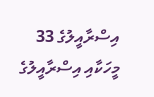އިސްރާއީލުގެ 33 މީހަކާއި އިސްރާއީލުގެ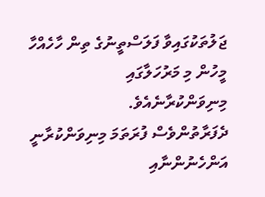ޖަލުތަކުގައިވާ ފަލަސްތީނުގެ ތިން ހާހެއްހާ މީހުން މި މަރުހަލާގައި މިނިވަންކުރާނެއެވެ.
ދެފަރާތުންވެސް ފުރަތަމަ މިނިވަންކުރާނީ އަންހެނުންނާއި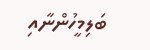ބަލިމީހުންނާއި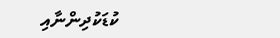ކުޑަކުދިންނާއި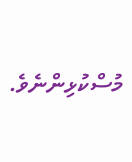މުސްކުޅިންނެވެ.